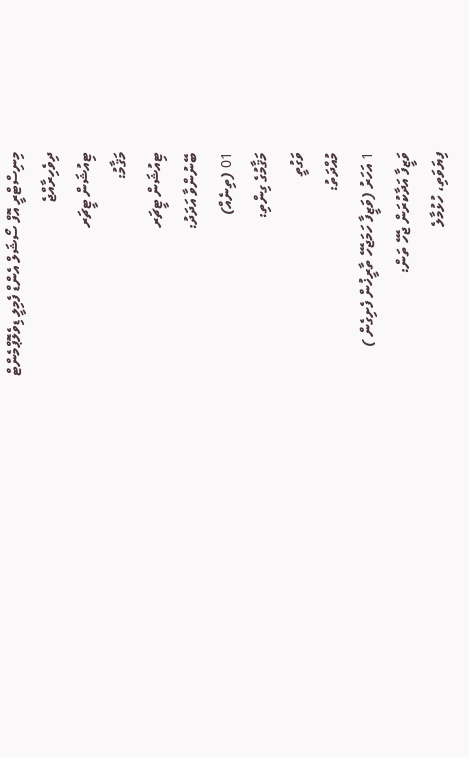މިނިސްޓްރީ އޮފް ސޯޝަލް އެންޑް ފެމިލީ ޑިވެލޮޕްމެންޓް
ދިވެހިރާއްޖެ
ޓިއުޝަން ޓީޗަރ
މަޤާމު:
ޓިއުޝަން ޓީޗަރ
ބޭނުންވާ އަދަދު:
01 (ތިނެއް)
މަޤާމުގެ ގިންތި:
ވަގުތީ
މުއްދަތު:
1 އަހަރު (ވަޒީފާ ހަމަޖެހޭ ތާރީޚުން ފެށިގެން )
ވަޒީފާ އަދާކުރަން ޖެހޭ ތަން:
ފިޔަވަތި، ހުޅުމާލެ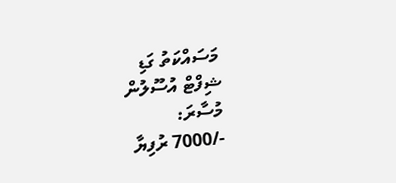މަސައްކަތު ގަޑި
ޝިފްޓް އުސޫލުން
މުސާރަ:
-/7000 ރުފިޔާ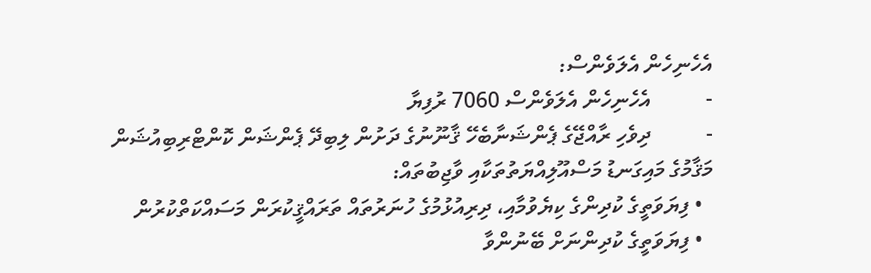އެހެނިހެން އެލަވެންސް:
-          އެހެނިހެން އެލަވެންސް 7060 ރުފިޔާ
-          ދިވެހި ރާއްޖޭގެ ޕެންޝަނާބެހޭ ޤާނޫނުގެ ދަށުން ލިބިދޭ ޕެންޝަން ކޮންޓްރިބިއުޝަން
މަޤާމުގެ މައިގަނޑު މަސްއޫލިއްޔަތުތަކާއި ވާޖިބުތައް:
  • ފިޔަވަތީގެ ކުދިންގެ ކިޔެވުމާއި، ދިރިއުޅުމުގެ ހުނަރުތައް ތަރައްޤީކުރަން މަސައްކަތްކުރުން
  • ފިޔަވަތީގެ ކުދިންނަށް ބޭނުންވާ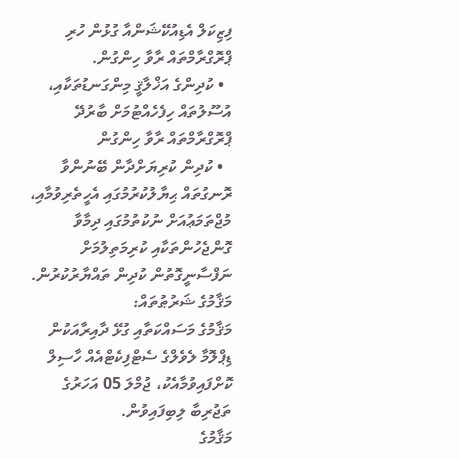ފިޒިކަލް އެޑިއުކޭޝަންއާ ގުޅުން ހުރި ޕްރޮގްރާމްތައް ރާވާ ހިންގުން.
  • ކުދިންގެ އަޚްލާޤީ މިންގަނޑުތަކާއި، އުސޫލުތައް ހިފެހެއްޓުމަށް ބާރުދޭ ޕްރޮގްރާމްތައް ރާވާ ހިންގުން
  • ކުދިން ކުރިޔަށްދާން ބޭނުންވާ ރޮނގުތައް ޙިޔާލުކުރުމުގައި އެހީތެރިވުމާއި، މުޖްތަމަޢުއަށް ނުކުތުމުގައި ދިމާވާ ގޮންޖެހުންތަކާއި ކުރިމަތިލުމަށް ނަފްސާނީގޮތުން ކުދިން ތައްޔާރުކުރުން.
މަޤާމުގެ ޝަރުޠުތައް:
މަޤާމުގެ މަސައްކަތާއި ގުޅޭ ދާއިރާއަކުން ޑިޕްލޮމާ ލެވެލްގެ ސެޓްފިކެޓްއެއް ހާސިލް ކޮށްފައިވުމާއެކު، ޖުމްލަ 05 އަހަރުގެ ތަޖުރިބާ ލިބިފައިވުން.
މަޤާމުގެ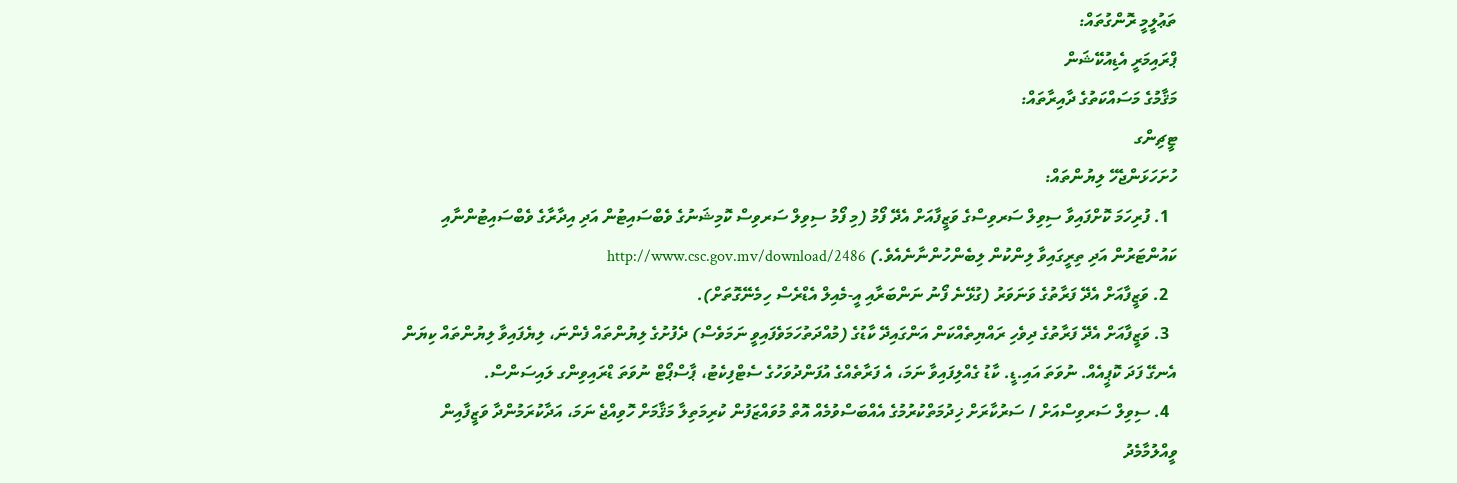ތަޢުލީމީ ރޮންގުތައް:
ޕްރައިމަރީ އެޑިއުކޭޝަން
މަޤާމުގެ މަސައްކަތުގެ ދާއިރާތައް:
ޓީޗިންގ
ހުށަހަޅަންޖެހޭ ލިޔުންތައް:
  1. ފުރިހަމަ ކޮށްފައިވާ ސިވިލް ސަރވިސްގެ ވަޒީފާއަށް އެދޭ ފޯމު (މި ފޯމު ސިވިލް ސަރވިސް ކޮމިޝަނުގެ ވެބްސައިޓުން އަދި އިދާރާގެ ވެބްސައިޓުންނާއި ކައުންޓަރުން އަދި ތިރީގައިވާ ލިންކުން ލިބެންހުންނާނެއެވެ.) http://www.csc.gov.mv/download/2486
  2. ވަޒީފާއަށް އެދޭ ފަރާތުގެ ވަނަވަރު (ގުޅޭނެ ފޯނު ނަންބަރާއި އީ-މެއިލް އެޑްރެސް ހިމެނޭގޮތަށް).
  3. ވަޒީފާއަށް އެދޭ ފަރާތުގެ ދިވެހި ރައްޔިތެއްކަން އަންގައިދޭ ކާޑުގެ (މުއްދަތުހަމަވެފައިވީ ނަމަވެސް) ދެފުށުގެ ލިޔުންތައް ފެންނަ، ލިޔެފައިވާ ލިޔުންތައް ކިޔަން އެނގޭ ފަދަ ކޮޕީއެއް. ނުވަތަ އައި.ޑީ. ކާޑު ގެއްލިފައިވާ ނަމަ، އެ ފަރާތެއްގެ އުފަންދުވަހުގެ ސެޓްފިކެޓު، ޕާސްޕޯޓް ނުވަތަ ޑްރައިވިންގ ލައިސަންސް.
  4. ސިވިލް ސަރވިސްއަށް / ސަރުކާރަށް ޚިދުމަތްކުރުމުގެ އެއްބަސްވުމެއް އޮތް މުވައްޒަފުން ކުރިމަތިލާ މަޤާމަށް ހޮވިއްޖެ ނަމަ، އަދާކުރަމުންދާ ވަޒީފާއިން ވީއްލުމާމެދު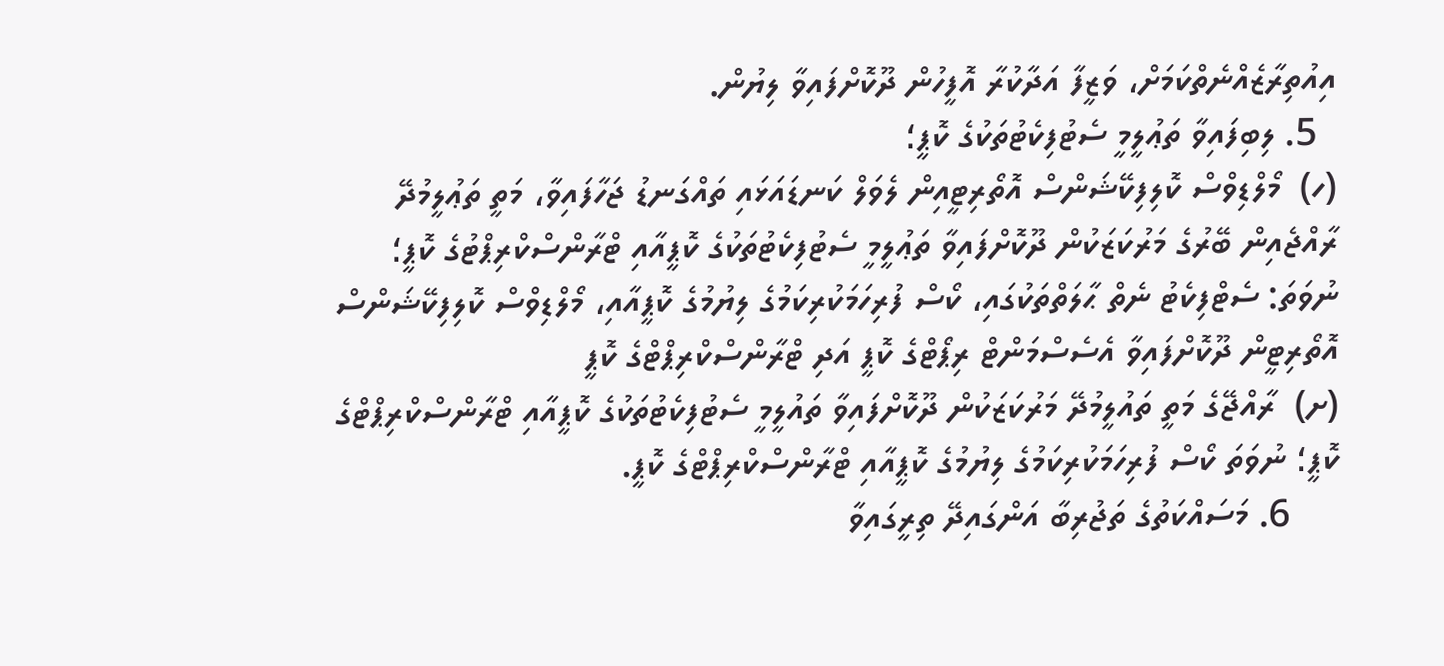އިއުތިރާޒެއްނެތްކަމަށް، ވަޒީފާ އަދާކުރާ އޮފީހުން ދޫކޮށްފައިވާ ލިޔުން.
  5. ލިބިފައިވާ ތަޢުލީމީ ސެޓުފިކެޓުތަކުގެ ކޮޕީ؛
(ހ)  މޯލްޑިވްސް ކޮލިފިކޭޝަންސް އޮތޯރިޓީއިން ލެވަލް ކަނޑައަޅައި ތައްގަނޑު ޖަހާފައިވާ، މަތީ ތަޢުލީމުދޭ ރާއްޖެއިން ބޭރުގެ މަރުކަޒަކުން ދޫކޮށްފައިވާ ތަޢުލީމީ ސެޓުފިކެޓުތަކުގެ ކޮޕީއާއި ޓްރާންސްކްރިޕްޓުގެ ކޮޕީ؛ ނުވަތަ: ސެޓްފިކެޓު ނެތް ޙާލަތްތަކުގައި، ކޯސް ފުރިހަމަކުރިކަމުގެ ލިޔުމުގެ ކޮޕީއާއި، މޯލްޑިވްސް ކޮލިފިކޭޝަންސް އޮތޯރިޓީން ދޫކޮށްފައިވާ އެސެސްމަންޓް ރިޕޯޓްގެ ކޮޕީ އަދި ޓްރާންސްކްރިޕްޓްގެ ކޮޕީ
(ށ)  ރާއްޖޭގެ މަތީ ތައުލީމުދޭ މަރުކަޒަކުން ދޫކޮށްފައިވާ ތައުލީމީ ސެޓުފިކެޓުތަކުގެ ކޮޕީއާއި ޓްރާންސްކްރިޕްޓްގެ ކޮޕީ؛ ނުވަތަ ކޯސް ފުރިހަމަކުރިކަމުގެ ލިޔުމުގެ ކޮޕީއާއި ޓްރާންސްކްރިޕްޓްގެ ކޮޕީ.
     6. މަސައްކަތުގެ ތަޖުރިބާ އަންގައިދޭ ތިރީގައިވާ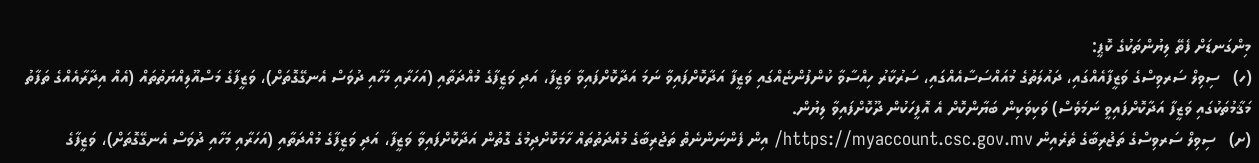މިންގަނޑަށް ފެތޭ ލިޔުންތަކުގެ ކޮޕީ:
(ހ)   ސިވިލް ސަރވިސްގެ ވަޒީފާއެއްގައި، ދައުލަތުގެ މުއައްސަސާއެއްގައި، ސަރުކާރު ހިއްސާވާ ކުންފުންޏެއްގައި ވަޒީފާ އަދާކޮށްފައިވާ ނަމަ އަދާކޮށްފައިވާ ވަޒީފާ، އަދި ވަޒީފާގެ މުއްދަތާއި (އަހަރާއި މަހާއި ދުވަސް އެނގޭގޮތަށް)، ވަޒީފާގެ މަސްއޫލިއްޔަތުތައް (އެއް އިދާރާއެއްގެ ތަފާތު މަޤާމުތަކުގައި ވަޒީފާ އަދާކޮށްފައިވީ ނަމަވެސް) ވަކިވަކިން ބަޔާންކޮށް އެ އޮފީހަކުން ދޫކޮށްފައިވާ ލިޔުން.
(ށ)   ސިވިލް ސަރވިސްގެ ތަޖުރިބާގެ ތެރެއިން https://myaccount.csc.gov.mv/ އިން ފެންނަންނެތް ތަޖުރިބާގެ މުއްދަތުތައް ހާމަކޮށްދިމުގެ ގޮތުން އަދާކޮށްފައިވާ ވަޒީފާ، އަދި ވަޒީފާގެ މުއްދަތާއި (އަހަރާއި މަހާއި ދުވަސް އެނގޭގޮތަށް)، ވަޒީފާގެ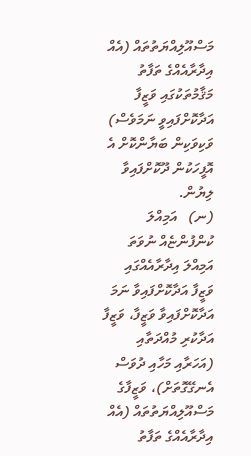މަސްއޫލިއްޔަތުތައް (އެއް އިދާރާއެއްގެ ތަފާތު މަޤާމުތަކުގައި ވަޒީފާ އަދާކޮށްފައިވީ ނަމަވެސް) ވަކިވަކިން ބަޔާންކޮށް އެ އޮފީހަކުން ދޫކޮށްފައިވާ ލިޔުން.
(ނ)   އަމިއްލަ ކުންފުންޏެއް ނުވަތަ އަމިއްލަ އިދާރާއެއްގައި ވަޒީފާ އަދާކޮށްފައިވާ ނަމަ އަދާކޮށްފައިވާ ވަޒީފާ، ވަޒީފާ އަދާކުރި މުއްދަތާއި (އަހަރާއި މަހާއި ދުވަސް އެނގޭގޮތަށް)، ވަޒީފާގެ މަސްއޫލިއްޔަތުތައް (އެއް އިދާރާއެއްގެ ތަފާތު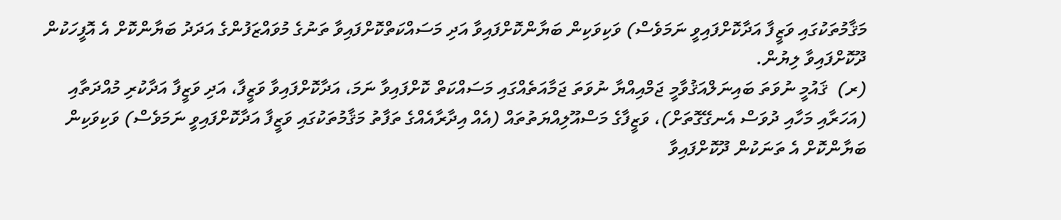މަޤާމުތަކުގައި ވަޒީފާ އަދާކޮށްފައިވީ ނަމަވެސް) ވަކިވަކިން ބަޔާންކޮށްފައިވާ އަދި މަސައްކަތްކޮށްފައިވާ ތަނުގެ މުވައްޒަފުންގެ އަދަދު ބަޔާންކޮށް އެ އޮފީހަކުން ދޫކޮށްފައިވާ ލިޔުން.
(ރ)  ޤައުމީ ނުވަތަ ބައިނަލްއަޤުވާމީ ޖަމްއިއްޔާ ނުވަތަ ޖަމާއަތެއްގައި މަސައްކަތް ކޮށްފައިވާ ނަމަ، އަދާކޮށްފައިވާ ވަޒީފާ، އަދި ވަޒީފާ އަދާކުރި މުއްދަތާއި (އަހަރާއި މަހާއި ދުވަސް އެނގޭގޮތަށް)، ވަޒީފާގެ މަސްއޫލިއްޔަތުތައް (އެއް އިދާރާއެއްގެ ތަފާތު މަޤާމުތަކުގައި ވަޒީފާ އަދާކޮށްފައިވީ ނަމަވެސް) ވަކިވަކިން ބަޔާންކޮށް އެ ތަނަކުން ދޫކޮށްފައިވާ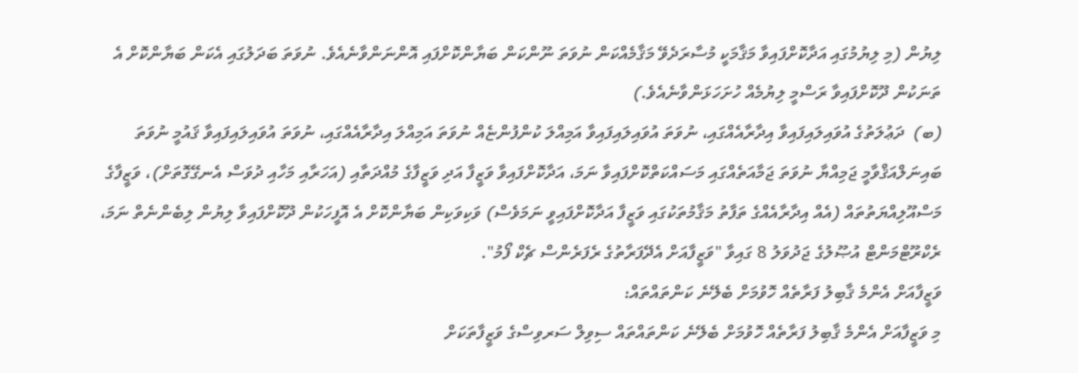ލިޔުން (މި ލިޔުމުގައި އަދާކޮށްފައިވާ މަޤާމަކީ މުސާރަދެވޭ މަޤާމެއްކަން ނުވަތަ ނޫންކަން ބަޔާންކޮށްފައި އޮންނަންވާނެއެވެ. ނުވަތަ ބަދަލުގައި އެކަން ބަޔާންކޮށް އެ ތަނަކުން ދޫކޮށްފައިވާ ރަސްމީ ލިޔުމެއް ހުށަހަޅަންވާނެއެވެ.)
(ބ)  ދަޢުލަތުގެ އުވައިލައިފައިވާ އިދާރާއެއްގައި، ނުވަތަ އުވައިލައިފައިވާ އަމިއްލަ ކުންފުންޏެއް ނުވަތަ އަމިއްލަ އިދާރާއެއްގައި، ނުވަތަ އުވައިލައިފައިވާ ޤައުމީ ނުވަތަ ބައިނަލްއަޤްވާމީ ޖަމިއްޔާ ނުވަތަ ޖަމާއަތެއްގައި މަސައްކަތްކޮށްފައިވާ ނަމަ، އަދާކޮށްފައިވާ ވަޒީފާ އަދި ވަޒީފާގެ މުއްދަތާއި (އަހަރާއި މަހާއި ދުވަސް އެނގޭގޮތަށް)، ވަޒީފާގެ މަސްއޫލިއްޔަތުތައް (އެއް އިދާރާއެއްގެ ތަފާތު މަޤާމުތަކުގައި ވަޒީފާ އަދާކޮށްފައިވީ ނަމަވެސް) ވަކިވަކިން ބަޔާންކޮށް އެ އޮފީހަކުން ދޫކޮށްފައިވާ ލިޔުން ލިބެންނެތް ނަމަ، ރެކްރޫޓްމަންޓް އުޞޫލުގެ ޖަދުވަލު 8 ގައިވާ "ވަޒީފާއަށް އެދޭފަރާތުގެ ރެފަރެންސް ޗެކް ފޯމު".
ވަޒީފާއަށް އެންމެ ޤާބިލު ފަރާތެއް ހޮވުމަށް ބެލޭނެ ކަންތައްތައް:
މި ވަޒީފާއަށް އެންމެ ޤާބިލު ފަރާތެއް ހޮވުމަށް ބެލޭނެ ކަންތައްތައް ސިވިލް ސަރވިސްގެ ވަޒީފާތަކަށް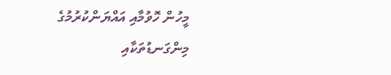މީހުން ހޮވުމާއި އައްޔަންކުރުމުގެ މިންގަނޑުތަކާއި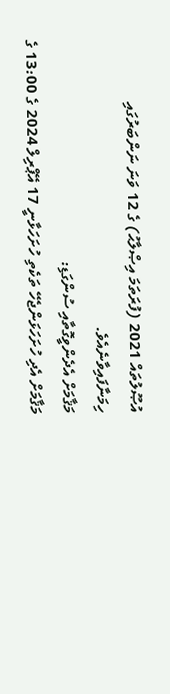އުޞޫލުތައް 2021 (ފުރަތަމަ އިޞްލާޙު) ގެ 12 ވަނަ ނަންބަރުގައި ހިމަނާފައިވާނެއެވެ.
މަޤާމަށް އެދެންވީގޮތާއި ސުންގަޑި:
މަޤާމަށް އެދި ހުށަހަޅަންޖެހޭ ތަކެތި ހުށަހަޅާނީ 17 އޭޕްރިލް 2024 ގެ 13:00 ގެ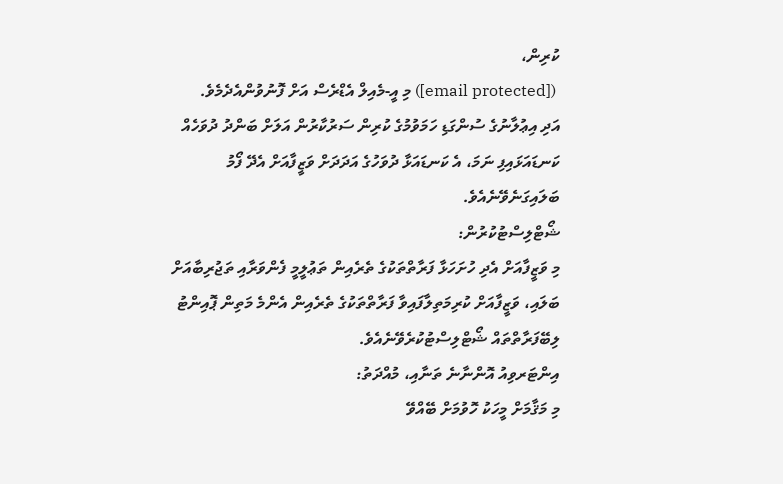ކުރިން،
 ([email protected]) މި އީ-މެއިލް އެޑްރެސް އަށް ފޮނުވުންއެދެމެވެ.
އަދި އިޢުލާނުގެ ސުންގަޑި ހަމަވުމުގެ ކުރިން ސަރުކާރުން އަލަށް ބަންދު ދުވަހެއް ކަނޑައަޅައިފި ނަމަ، އެ ކަނޑައަޅާ ދުވަހުގެ އަދަދަށް ވަޒީފާއަށް އެދޭ ފޯމު ބަލައިގަނެވޭނެއެވެ.
ޝޯޓްލިސްޓުކުރުން:
މި ވަޒީފާއަށް އެދި ހުށަހަޅާ ފަރާތްތަކުގެ ތެރެއިން ތަޢުލީމީ ފެންވަރާއި ތަޖުރިބާއަށް ބަލައި، ވަޒީފާއަށް ކުރިމަތިލާފައިވާ ފަރާތްތަކުގެ ތެރެއިން އެންމެ މަތިން ޕޮއިންޓު ލިބޭފަރާތްތައް ޝޯޓްލިސްޓުކުރެވޭނެއެވެ.
އިންޓަރވިއު އޮންނާނެ ތަނާއި، މުއްދަތު:
މި މަޤާމަށް މީހަކު ހޮވުމަށް ބޭއްވޭ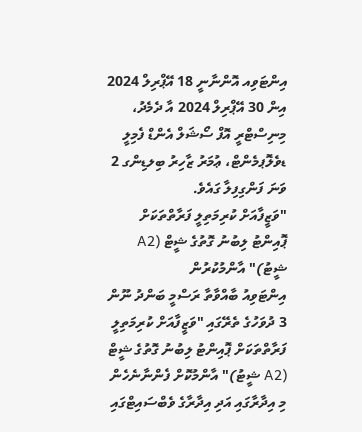އިންޓަވިއ އޮންނާނީ 18 އޭޕްރިލް 2024 އިން 30 އޭޕްރިލް 2024 އާ ދެމެދު، މިނިސްޓްރީ އޮފް ސޯޝަލް އެންޑް ފެމިލީ ޑވެލޮޕމެންޓް، ޢުމަރު ޒާހިރު ބިލޑިންގ 2 ވަނަ ފަންގިފިލާ ގައެވެ.
"ވަޒީފާއަށް ކުރިމަތިލީ ފަރާތްތަކަށް ޕޮއިންޓު ލިބުނު ގޮތުގެ ޝީޓް (A2 ޝީޓު)" އާންމުކުރުން
އިންޓަވިއު ބާއްވާތާ ރަސްމީ ބަންދު ނޫން 3 ދުވަހުގެ ތެރޭގައި "ވަޒީފާއަށް ކުރިމަތިލީ ފަރާތްތަކަށް ޕޮއިންޓު ލިބުނު ގޮތުގެ ޝީޓް (A2 ޝީޓު)" އާންމުކޮށް ފެންނާނެހެން މި އިދާރާގައި އަދި އިދާރާގެ ވެބްސައިޓްގައި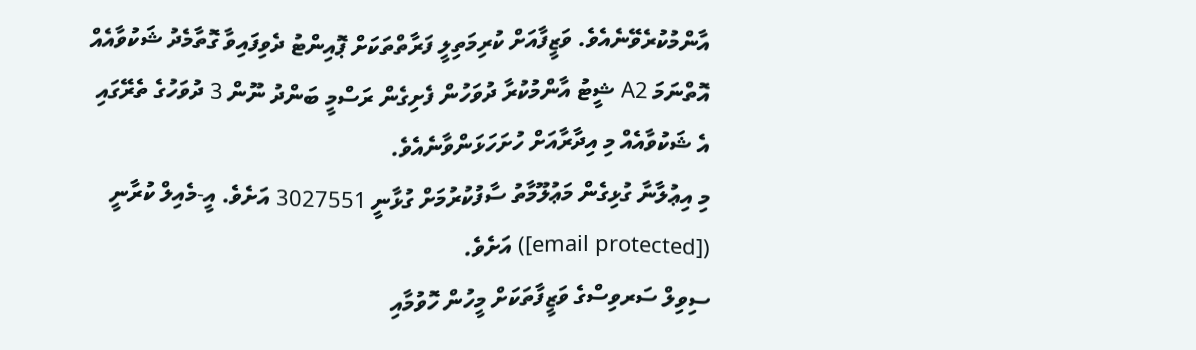އާންމުކުރެވޭނެއެވެ. ވަޒީފާއަށް ކުރިމަތިލީ ފަރާތްތަކަށް ޕޮއިންޓު ދެވިފައިވާ ގޮތާމެދު ޝަކުވާއެއް އޮތްނަމަ A2 ޝީޓު އާންމުކުރާ ދުވަހުން ފެށިގެން ރަސްމީ ބަންދު ނޫން 3 ދުވަހުގެ ތެރޭގައި އެ ޝަކުވާއެއް މި އިދާރާއަށް ހުށަހަޅަންވާނެއެވެ.
މި އިޢުލާނާ ގުޅިގެން މަޢުލޫމާތު ސާފުކުރުމަށް ގުޅާނީ 3027551 އަށެވެ. އީ-މެއިލް ކުރާނީ ([email protected]) އަށެވެ.
ސިވިލް ސަރވިސްގެ ވަޒީފާތަކަށް މީހުން ހޮވުމާއި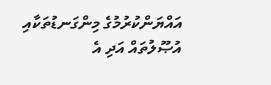އައްޔަންކުރުމުގެ މިންގަނޑުތަކާއި އުޞޫލުތައް އަދި އެ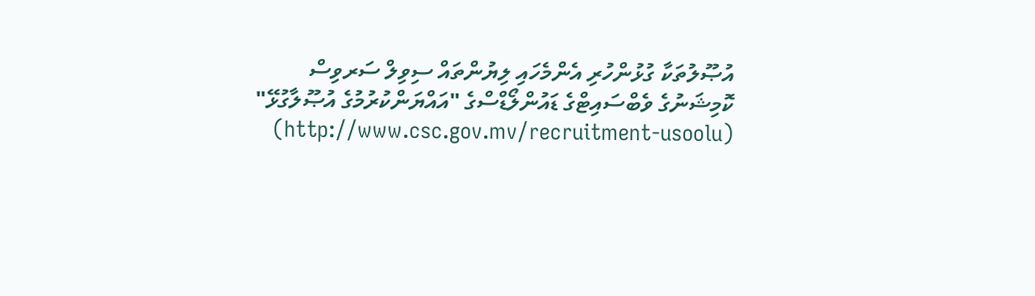އުޞޫލުތަކާ ގުޅުންހުރި އެންމެހައި ލިޔުންތައް ސިވިލް ސަރވިސް ކޮމިޝަނުގެ ވެބްސައިޓްގެ ޑައުންލޯޑްސްގެ "އައްޔަންކުރުމުގެ އުޞޫލާގުޅޭ" (http://www.csc.gov.mv/recruitment-usoolu)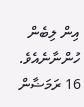އިން ލިބެން ހުންނާނެއެވެ.
16 ރަމަޟާން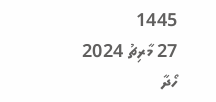1445
27 މާރިޗު 2024
ހޯދާ